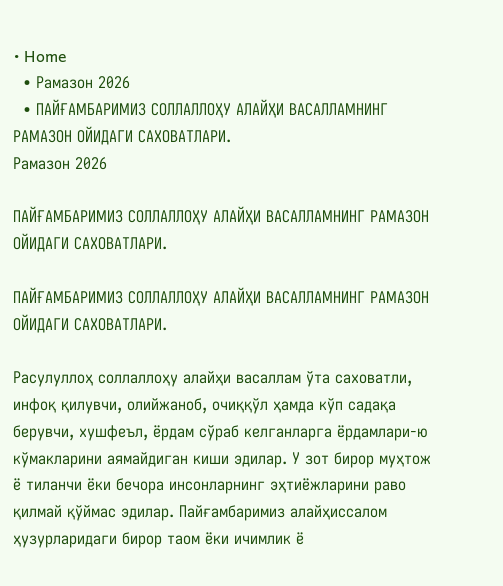• Home
  • Рамазон 2026
  • ПАЙҒАМБАРИМИЗ СОЛЛАЛЛОҲУ АЛАЙҲИ ВАСАЛЛАМНИНГ РАМАЗОН ОЙИДАГИ САХОВАТЛАРИ.
Рамазон 2026

ПАЙҒАМБАРИМИЗ СОЛЛАЛЛОҲУ АЛАЙҲИ ВАСАЛЛАМНИНГ РАМАЗОН ОЙИДАГИ САХОВАТЛАРИ.

ПАЙҒАМБАРИМИЗ СОЛЛАЛЛОҲУ АЛАЙҲИ ВАСАЛЛАМНИНГ РАМАЗОН ОЙИДАГИ САХОВАТЛАРИ.

Расулуллоҳ соллаллоҳу алайҳи васаллам ўта саховатли, инфоқ қилувчи, олийжаноб, очиққўл ҳамда кўп садақа берувчи, хушфеъл, ёрдам сўраб келганларга ёрдамлари-ю кўмакларини аямайдиган киши эдилар. У зот бирор муҳтож ё тиланчи ёки бечора инсонларнинг эҳтиёжларини раво қилмай қўймас эдилар. Пайғамбаримиз алайҳиссалом ҳузурларидаги бирор таом ёки ичимлик ё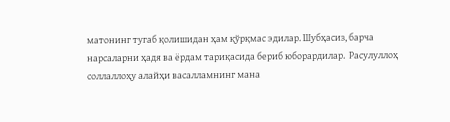матонинг тугаб қолишидан ҳам қўрқмас эдилар. Шубҳасиз, барча нарсаларни ҳадя ва ёрдам тариқасида бериб юборардилар.  Расулуллоҳ соллаллоҳу алайҳи васалламнинг мана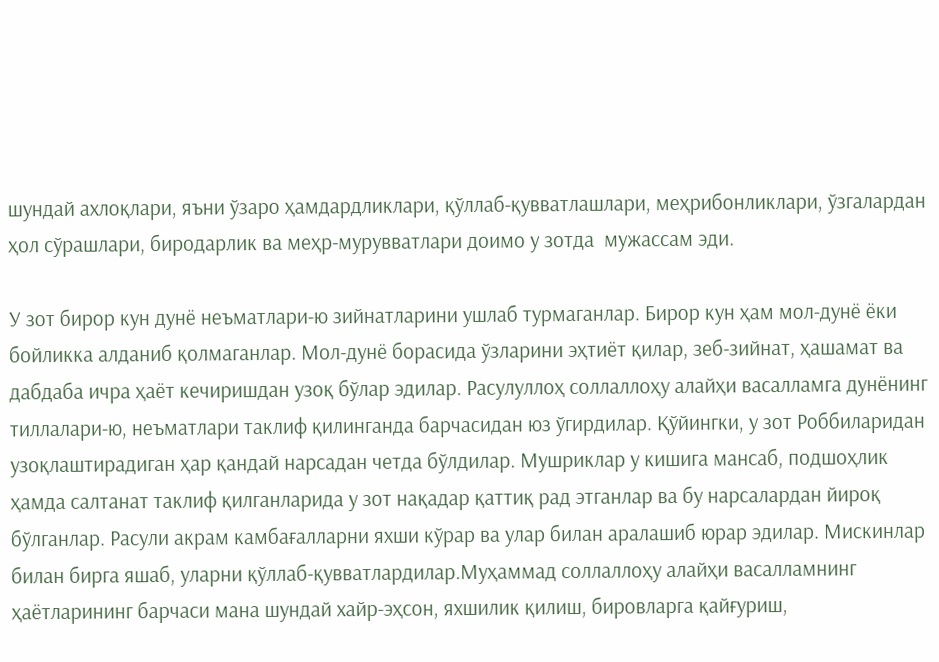шундай ахлоқлари, яъни ўзаро ҳамдардликлари, қўллаб-қувватлашлари, меҳрибонликлари, ўзгалардан ҳол сўрашлари, биродарлик ва меҳр-мурувватлари доимо у зотда  мужассам эди.

У зот бирор кун дунё неъматлари-ю зийнатларини ушлаб турмаганлар. Бирор кун ҳам мол-дунё ёки бойликка алданиб қолмаганлар. Мол-дунё борасида ўзларини эҳтиёт қилар, зеб-зийнат, ҳашамат ва дабдаба ичра ҳаёт кечиришдан узоқ бўлар эдилар. Расулуллоҳ соллаллоҳу алайҳи васалламга дунёнинг тиллалари-ю, неъматлари таклиф қилинганда барчасидан юз ўгирдилар. Қўйингки, у зот Роббиларидан узоқлаштирадиган ҳар қандай нарсадан четда бўлдилар. Мушриклар у кишига мансаб, подшоҳлик ҳамда салтанат таклиф қилганларида у зот нақадар қаттиқ рад этганлар ва бу нарсалардан йироқ бўлганлар. Расули акрам камбағалларни яхши кўрар ва улар билан аралашиб юрар эдилар. Мискинлар билан бирга яшаб, уларни қўллаб-қувватлардилар.Муҳаммад соллаллоҳу алайҳи васалламнинг ҳаётларининг барчаси мана шундай хайр-эҳсон, яхшилик қилиш, бировларга қайғуриш,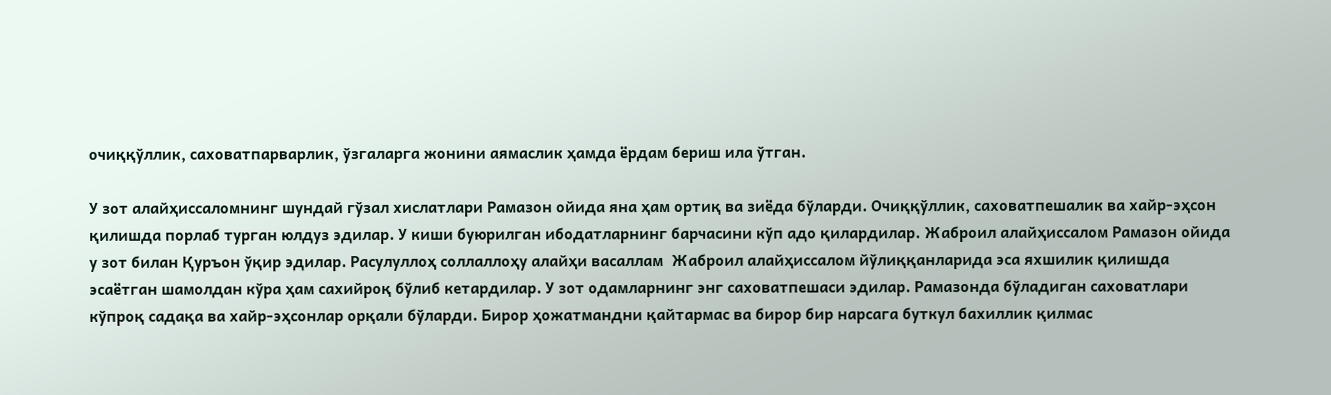очиққўллик, саховатпарварлик, ўзгаларга жонини аямаслик ҳамда ёрдам бериш ила ўтган.

У зот алайҳиссаломнинг шундай гўзал хислатлари Рамазон ойида яна ҳам ортиқ ва зиёда бўларди. Очиққўллик, саховатпешалик ва хайр-эҳсон қилишда порлаб турган юлдуз эдилар. У киши буюрилган ибодатларнинг барчасини кўп адо қилардилар. Жаброил алайҳиссалом Рамазон ойида у зот билан Қуръон ўқир эдилар. Расулуллоҳ соллаллоҳу алайҳи васаллам  Жаброил алайҳиссалом йўлиққанларида эса яхшилик қилишда эсаётган шамолдан кўра ҳам сахийроқ бўлиб кетардилар. У зот одамларнинг энг саховатпешаси эдилар. Рамазонда бўладиган саховатлари кўпроқ садақа ва хайр-эҳсонлар орқали бўларди. Бирор ҳожатмандни қайтармас ва бирор бир нарсага буткул бахиллик қилмас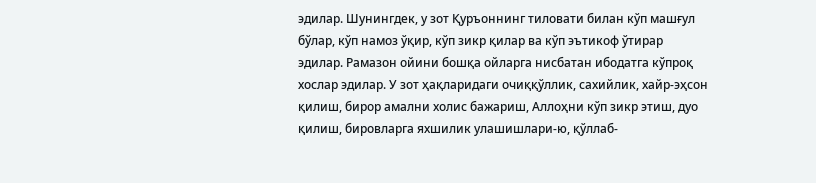эдилар. Шунингдек, у зот Қуръоннинг тиловати билан кўп машғул бўлар, кўп намоз ўқир, кўп зикр қилар ва кўп эътикоф ўтирар эдилар. Рамазон ойини бошқа ойларга нисбатан ибодатга кўпроқ хослар эдилар. У зот ҳақларидаги очиққўллик, сахийлик, хайр-эҳсон қилиш, бирор амални холис бажариш, Аллоҳни кўп зикр этиш, дуо қилиш, бировларга яхшилик улашишлари-ю, қўллаб-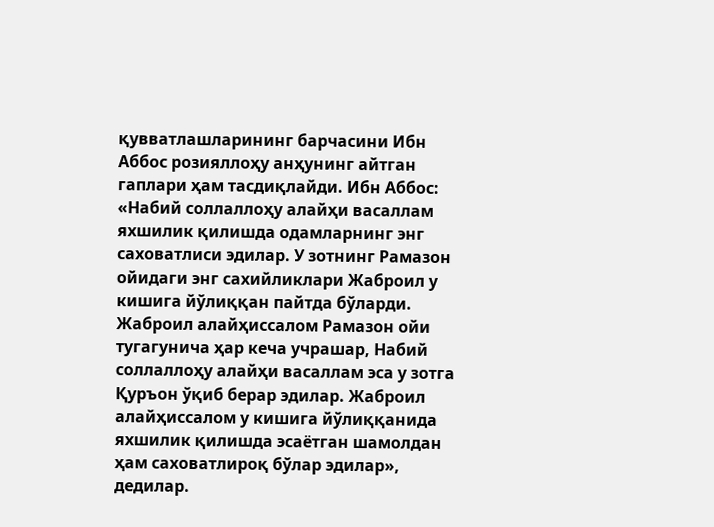қувватлашларининг барчасини Ибн Аббос розияллоҳу анҳунинг айтган гаплари ҳам тасдиқлайди. Ибн Аббос: «Набий соллаллоҳу алайҳи васаллам яхшилик қилишда одамларнинг энг саховатлиси эдилар. У зотнинг Рамазон ойидаги энг сахийликлари Жаброил у кишига йўлиққан пайтда бўларди. Жаброил алайҳиссалом Рамазон ойи тугагунича ҳар кеча учрашар, Набий соллаллоҳу алайҳи васаллам эса у зотга Қуръон ўқиб берар эдилар. Жаброил алайҳиссалом у кишига йўлиққанида яхшилик қилишда эсаётган шамолдан ҳам саховатлироқ бўлар эдилар», дедилар.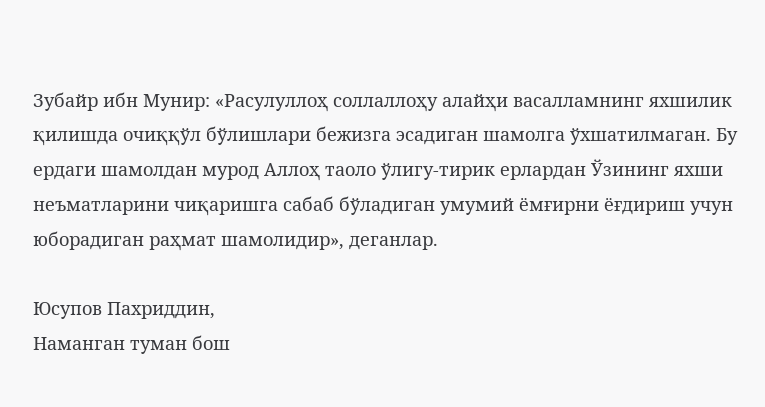Зубайр ибн Мунир: «Расулуллоҳ соллаллоҳу алайҳи васалламнинг яхшилик қилишда очиққўл бўлишлари бежизга эсадиган шамолга ўхшатилмаган. Бу ердаги шамолдан мурод Аллоҳ таоло ўлигу-тирик ерлардан Ўзининг яхши неъматларини чиқаришга сабаб бўладиган умумий ёмғирни ёғдириш учун юборадиган раҳмат шамолидир», деганлар.

Юсупов Пахриддин,
Наманган туман бош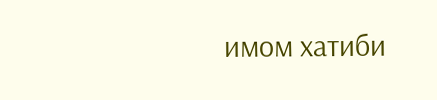имом хатиби